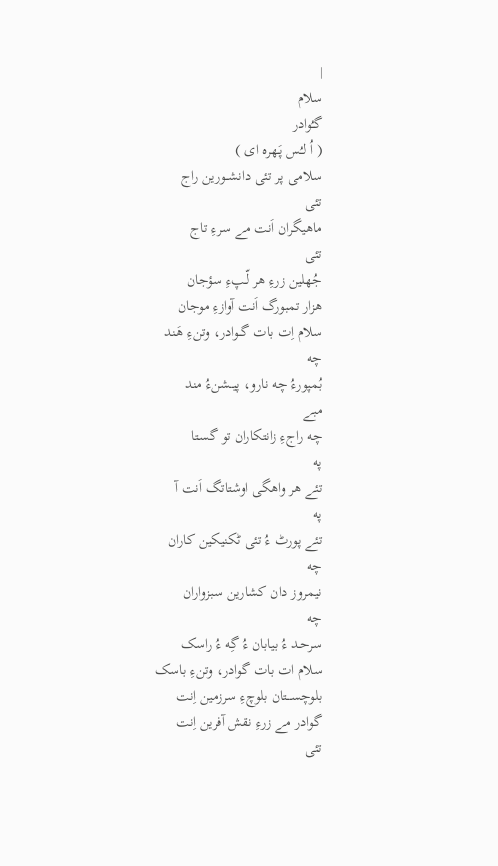|
سلام
گـُوادر
( اُ لـُس پَـهره ای )
سلامی پر تئی دانشــورين راج
تئی
ماهيگران اَنت مے سرءِ تاج
تئی
جُهلين زرءِ هر لّـپءِ سؤجان
هزار تمبورگ اَنت آوازءِ موجان
سلام اِت بات گــوادر، وتنءِ هَـند
چه
بُمپورءُ چه نارو، پيــشنءُ مند
مبے
چه راجءِ زانتکاران تو گسـتا
په
تئے هر واهگی اوشتاتگ اَنت آ
په
تئے پورٹ ءُ تئی ٹکنيکين کاران
چه
نيمروز دان کشارين سبزواران
چه
سرحـد ءُ بيابان ءُ گِه ءُ راسک
سلام ات بات گوادر، وتنءِ باسک
بلوچســـتان بلوچءِ سرزمين اِنت
گوادر مے زرءِ نقش آفرين اِنت
تئی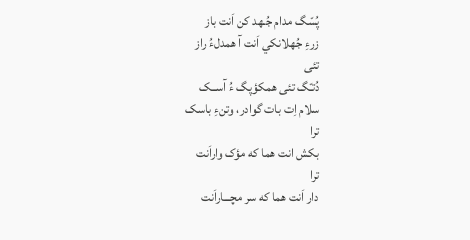پُسّگ مدام جُـهد کن اَنت باز
زرءِ جُهلانکي اَنت آ همدلءُ راز
تئی
دُتـّگ تئی همکؤپگ ءُ آســک
سلام اِت بات گوادر، وتنءِ باسک
ترا
بکش انت هما که مؤک واراَنت
ترا
دار اَنت هما که سر مچـــاراَنت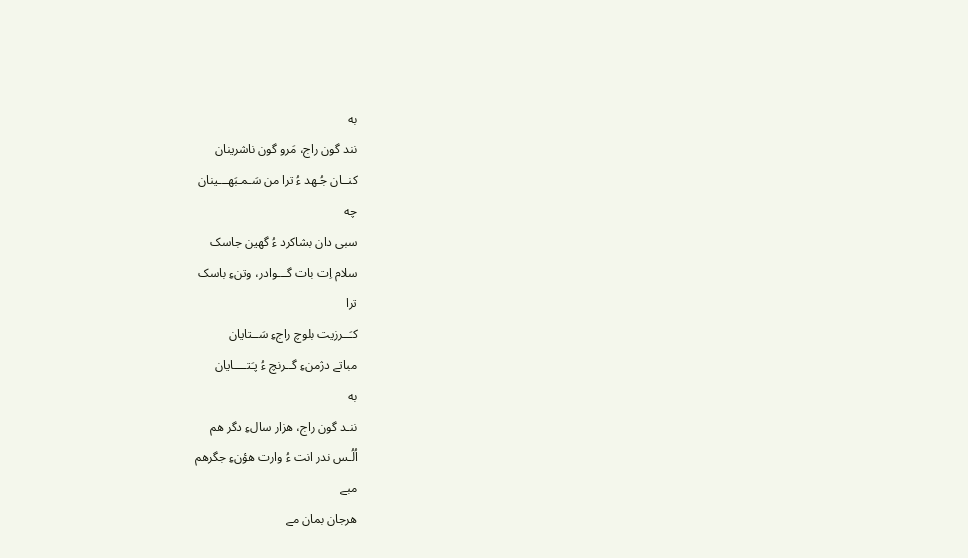به
نند گون راج، مَرو گون ناشرينان
کنــان جُـهد ءُ ترا من سَـمـبَهـــينان
چه
سبی دان بشاکرد ءُ گهين جاسک
سلام اِت بات گـــوادر، وتنءِ باسک
ترا
کـَــرزيت بلوچ راجءِ سَــتايان
مباتے دژمنءِ گــرنچ ءُ پـَتــــايان
به
ننـد گون راج، هزار سالءِ دگر هم
اُلُـس ندر انت ءُ وارت هؤنءِ جگرهم
مبے
هرجان بمان مے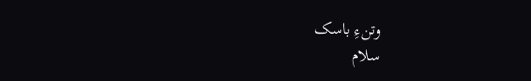وتنءِ باسک
سلام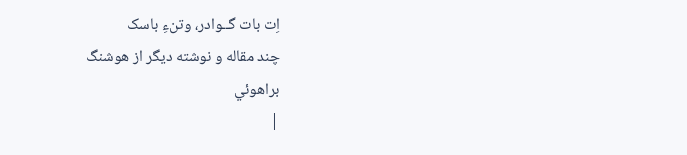اِت بات گــوادر، وتنءِ باسک
چند مقاله و نوشته ديگر از هوشنگ
براهوئي
|